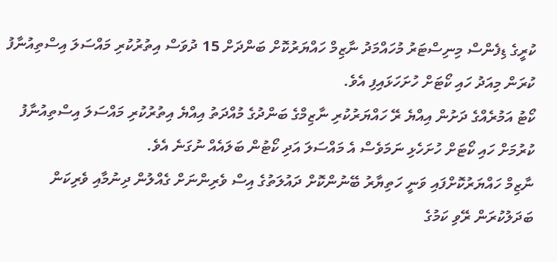ކުރީގެ ޑިފެންސް މިނިސްޓަރު މުހައްމަދު ނާޒިމް ހައްޔަރުކޮށް ބަންދަށް 15 ދުވަސް އިތުރުކުރި މައްސަލަ އިސްތިއުނާފު ކުރަން މިއަދު ހައި ކޯޓަށް ހުށަހަޅައިފި އެވެ.
ކޯޓު އަމުރެއްގެ ދަށުން އިއްޔެ ރޭ ހައްޔަރުކުރި ނާޒިމްގެ ބަންދުގެ މުއްދަތު އިއްޔެ އިތުރުކުރި މައްސަލަ އިސްތިއުނާފު ކުރުމަށް ހައި ކޯޓަށް ހުށަހެޅި ނަމަވެސް އެ މައްސަލަ އަދި ކޯޓުން ބަލައެއް ނުގަނެ އެވެ.
ނާޒިމް ހައްޔަރުކޮށްފައި ވަނީ ހަތިޔާރު ބޭނުންކޮށް ދައުލަތުގެ އިސް ވެރިންނަށް ގެއްލުން ދިނުމާއި ވެރިކަން ބަދަލުކުރަން ރޭވި ކަމުގެ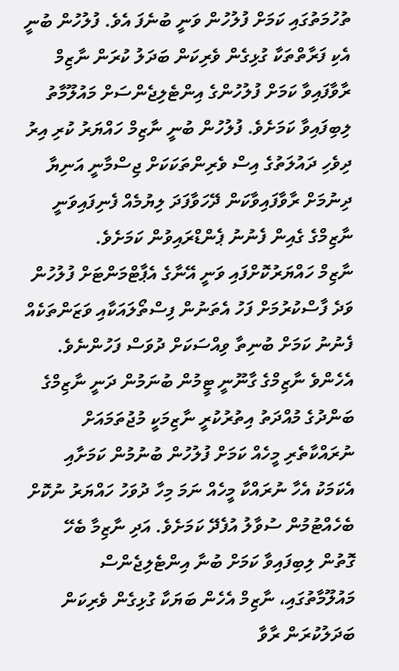ތުހުމަތުގައި ކަމަށް ފުލުހުން ވަނީ ބުނެފަ އެވެ. ފުލުހުން ބުނީ އެކި ފަރާތްތަކާ ގުޅިގެން ވެރިކަން ބަދަލު ކުރަން ނާޒިމް ރާވާފައިވާ ކަމަށް ފުލުހުންގެ އިންޓެލިޖެންސަށް މައުލޫމާތު ލިބިފައިވާ ކަމަށެވެ. ފުލުހުން ބުނީ ނާޒިމް ހައްޔަރު ކުރި އިރު ދިވެހި ދައުލަތުގެ އިސް ވެރިންތަކަކަށް ޖިސްމާނީ އަނިޔާ ދިނުމަށް ރާވާފައިވާކަން ދޭހަވާފަދަ ލިޔުމެއް ފެނިފައިވަނީ ނާޒިމްގެ ގެއިން ފެނުނު ޕެންޑްރައިވުން ކަމަށެވެ.
ނާޒިމް ހައްޔަރުކޮށްފައި ވަނީ އޭނާގެ އެޕާޓްމަންޓަށް ފުލުހުން ވަދެ ފާސްކުރުމަށް ފަހު އެތަނުން ފިސްތޯލައަކާއި ވަޒަންތަކެއް ފެނުނު ކަމަށް ބުނިތާ ވިއްސަކަށް ދުވަސް ފަހުންނެވެ. އެހެންވެ ނާޒިމްގެ ގާނޫނީ ޓީމުން ބުނަމުން ދަނީ ނާޒިމްގެ ބަންދުގެ މުއްދަތު އިތުރުކުރީ ނާޒިމަކީ މުޖުތަމައަށް ނުރައްކާތެރި މީހެއް ކަމަށް ފުލުހުން ބުނުމުން ކަމަށާއި އެކަމަކު އެހާ ނުރައްކާ މީހެއް ނަމަ މިހާ ދުވަހު ހައްޔަރު ނުކޮށް ބެހެއްޓުމުން ސުވާލު އުފެދޭ ކަމަށެވެ. އަދި ނާޒިމާ ބެހޭ ގޮތުން ލިބިފައިވާ ކަމަށް ބުނާ އިންޓެލިޖެންސް މައުލޫމާތުގައި، ނާޒިމް އެހެން ބަޔަކާ ގުޅިގެން ވެރިކަން ބަދަލުކުރަން ރާވާ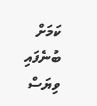ކަމަށް ބުނެފައި ވިޔަސް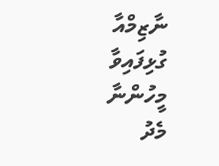ނާޒިމްއާ ގުޅިފައިވާ މީހުންނާ މެދު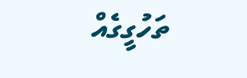ތަހުގީގެއް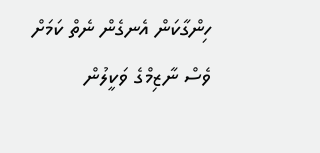ހިންގާކަން އެނގެން ނެތް ކަމަށް ވެސް ނާޒިމްގެ ވަކީލުން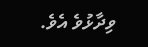ވިދާޅުވެ އެވެ.